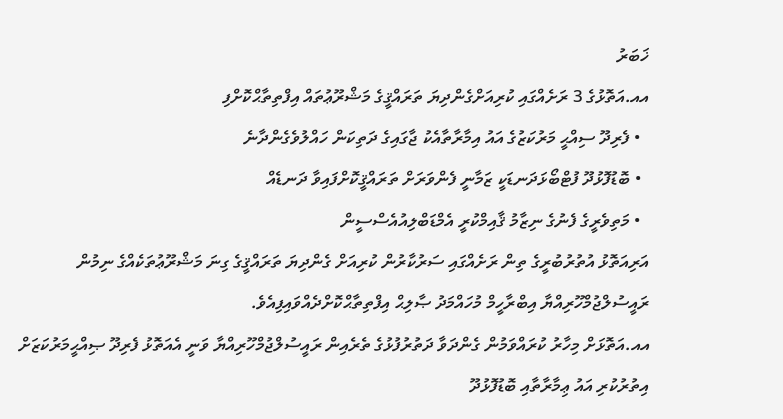ޚަބަރު
އއ.އަތޮޅުގެ 3 ރަށެއްގައި ކުރިއަށްގެންދިޔަ ތަރައްޤީގެ މަޝްރޫޢުތައް އިފްތިތާޙްކޮށްފި
  • ފެރިދޫ ސިއްޙީ މަރުކަޒުގެ އައު އިމާރާތާއެކު ޖާގައިގެ ދަތިކަން ހައްލުވެގެންދާނެ
  • ބޮޑުފޮޅުދޫ ފުޓްބޯޅަދަނޑަކީ ޒަމާނީ ފެންވަރަށް ތަރައްޤީކޮށްފައިވާ ދަނޑެއް
  • މަތިވެރީގެ ފެނުގެ ނިޒާމު ޤާއިމްކުރީ އެމްޑަބްލިއުއެސްސީން
އަރިއަތޮޅު އުތުރުބުރީގެ ތިން ރަށެއްގައި ސަރުކާރުން ކުރިއަށް ގެންދިޔަ ތަރައްޤީގެ ގިނަ މަޝްރޫޢުތަކެއްގެ ނިމުން ރައީސުލްޖުމްހޫރިއްޔާ އިބްރާހީމް މުހައްމަދު ޞާލިޙް އިފްތިތާޙްކޮށްދެއްވައިފިއެވެ.
އއ.އަތޮޅަށް މިހާރު ކުރައްވަމުން ގެންދަވާ ދަތުރުފުޅުގެ ތެރެއިން ރައީސުލްޖުމްހޫރިއްޔާ ވަނީ އެއަތޮޅު ފެރިދޫ ޞިއްޙީމަރުކަޒަށް އިތުރުކުރި އައު ޢިމާރާތާއި ބޮޑުފޮޅުދޫ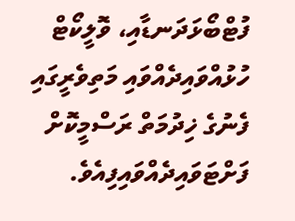ފުޓްބޯޅަދަނޑާއި، ވޮލީކޯޓް ހުޅުއްވައިދެއްވައި މަތިވެރީގައި ފެނުގެ ޚިދުމަތް ރަސްމީކޮށް ފަށްޓަވައިދެއްވައިފިއެވެ.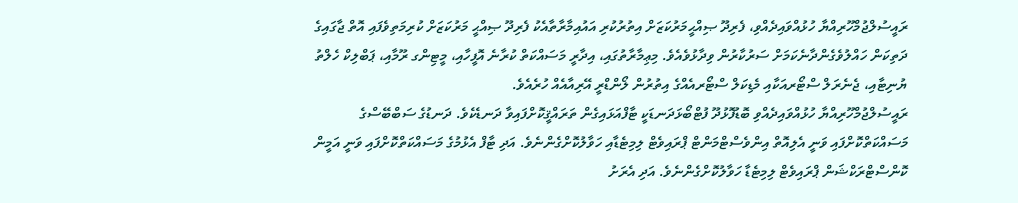ރައީސުލްޖުމްހޫރިއްޔާ ހުޅުއްވައިދެއްވި، ފެރިދޫ ޞިއްޙީމަރުކަޒަށް އިތުރުކުރި އައުއިމާރާތާއެކު ފެރިދޫ ޞިއްޙީ މަރުކަޒަށް ކުރިމަތިވެފައި އޮތް ޖާގައިގެ ދަތިކަން ހައްލުވެގެންދާނެކަމަށް ސަރުކާރުން ވިދާޅުވެއެވެ. މިޢިމާރާތުގައި، އިދާރީ މަސައްކަތް ކުރާނެ އޮފީހާއި، މީޓިންގ ރޫމާއި، ޕަބްލިކް ހެލްތު ޔުނިޓާއި، ޖެނެރަލް ސްޓޯރއަކާއި މެޑިކަލް ސްޓޯރއެއްގެ އިތުރުން ލޯންޑްރީ އޭރިއާއެއް ހުރެއެވެ.
ރައީސުލްޖުމްހޫރިއްޔާ ހުޅުއްވައިދެއްވި ބޮޑުފޮޅުދޫ ފުޓްބޯޅަދަނޑަކީ ޓާފްއަޅައިގެން ތަރައްޤީކޮށްފައިވާ ދަނޑެކެވެ. ދަނޑުގެ ސަބްބޭސްގެ މަސައްކަތްކޮށްފައި ވަނީ އެލިއޮތް އިންވެސްޓްމަންޓް ޕްރައިވެޓް ލިމިޓެޑާއި ހަވާލުކޮށްގެންނެވެ. އަދި ޓާފް އެޅުމުގެ މަސައްކަތްކޮށްފައި ވަނީ އަމީން ކޮންސްޓްރަކްޝަން ޕްރައިވެޓް ލިމިޓެޑާ ހަވާލުކޮށްގެންނެވެ. އަދި އެރަށު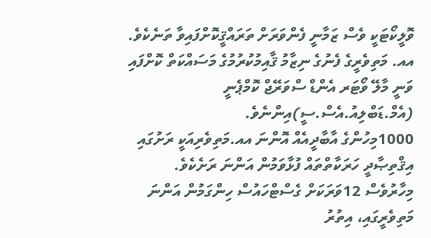ވޮލީކޯޓަކީ ވެސް ޒަމާނީ ފެންވަރަށް ތަރައްޤީކޮށްފައިވާ ތަނެކެވެ.
އއ. މަތިވެރީގެ ފެނުގެ ނިޒާމު ޤާއިމުކުރުމުގެ މަސައްކަތް ކޮށްފައި ވަނީ މާލޭ ވޯޓަރ އެންޑް ސްވަރޭޖް ކޮމްޕެނީ (އެމް.ޑަބްލިއު.އެސް.ސީ)އިންނެވެ.
1000މިހުންގެ އާބާދީއެއް އޮންނަ އއ.މަތިވެރިއަކީ ރަށުގައި އިޤްތިޞާދީ ހަރަކާތްތައް ފުޅާވަމުން އަންނަ ރަށެކެވެ. މިހާރުވެސް 12ވަރަކަށް ގެސްޓްހައުސް ހިންގަމުން އަންނަ މަތިވެރީގައި، އިތުރު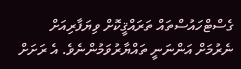ގެސްޓްހައުސްތައް ތަރައްޤީކޮށް ވިޔަފާރިއަށް ނެރުމަށް އަންނަނީ ތައްޔާރުވަމުންނެވެ. އެ ރަށަށް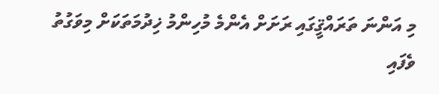މި އަންނަ ތަރައްޤީގައި ރަށަށް އެންމެ މުހިންމު ޚިދުމަތަކަށް މިވަގުތު ވެފައި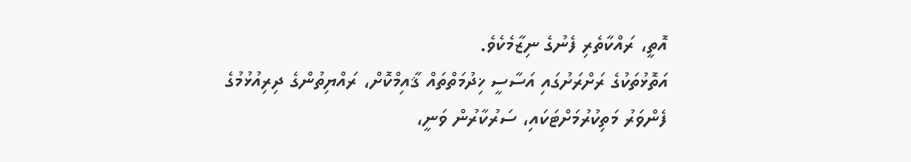އޮތީ، ރައްކާތެރި ފެނުގެ ނިޒާމެކެވެ.
އަތޮޅުތަކުގެ ރަށްރަށުގައި އަސާސީ ޚިދުމަތްތައް ޤާއިމްކޮށް، ރައްޔިތުންގެ ދިރިއުޅުމުގެ ފެންވަރު މަތިކުރުމަށްޓަކައި، ސަރުކާރުން ވަނީ،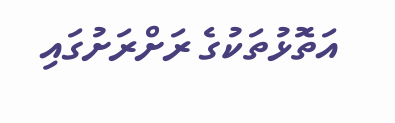އަތޮޅުތަކުގެ ރަށްރަށުގައި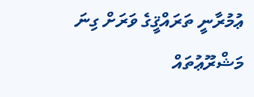ޢުމުރާނީ ތަރައްޤީގެ ވަރަށް ގިނަ މަޝްރޫޢުތައް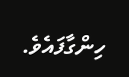ހިންގާފައެވެ.